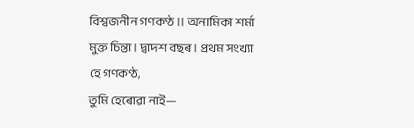বিশ্বজনীন গণকণ্ঠ ।। অনামিকা শৰ্মা
মুক্ত চিন্তা। দ্বাদশ বছৰ। প্ৰথম সংখ্যা
হে গণকণ্ঠ,
তুমি হেৰোৱা নাই—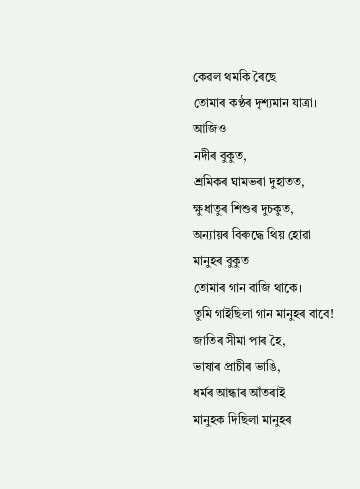কেৱল থমকি ৰৈছে
তোমাৰ কণ্ঠৰ দৃশ্যমান যাত্ৰা।
আজিও
নদীৰ বুকুত,
শ্ৰমিকৰ ঘামভৰা দুহাতত,
ক্ষুধাতুৰ শিশুৰ দুচকুত,
অন্যায়ৰ বিৰুদ্ধে থিয় হোৱা
মানুহৰ বুকুত
তোমাৰ গান বাজি থাকে।
তুমি গাইছিলা গান মানুহৰ বাবে!
জাতিৰ সীমা পাৰ হৈ,
ভাষাৰ প্ৰাচীৰ ভাঙি,
ধৰ্মৰ আন্ধাৰ আঁতৰাই
মানুহক দিছিলা মানুহৰ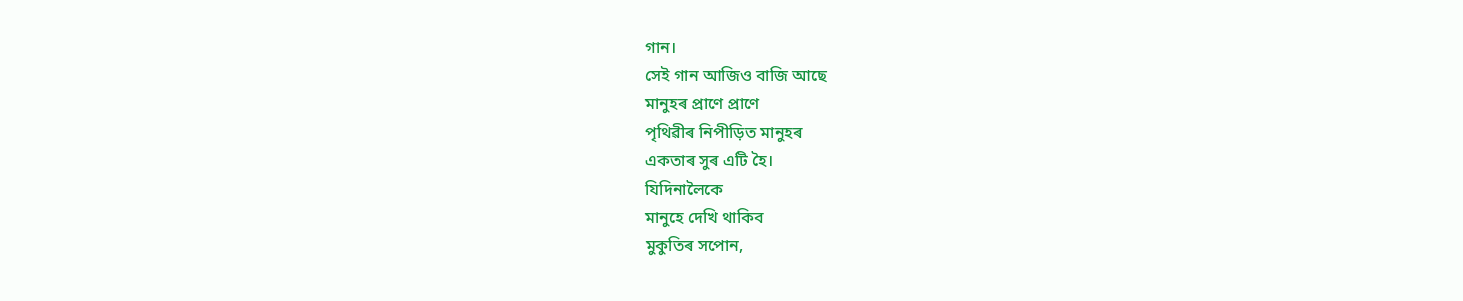গান।
সেই গান আজিও বাজি আছে
মানুহৰ প্ৰাণে প্ৰাণে
পৃথিৱীৰ নিপীড়িত মানুহৰ
একতাৰ সুৰ এটি হৈ।
যিদিনালৈকে
মানুহে দেখি থাকিব
মুকুতিৰ সপোন,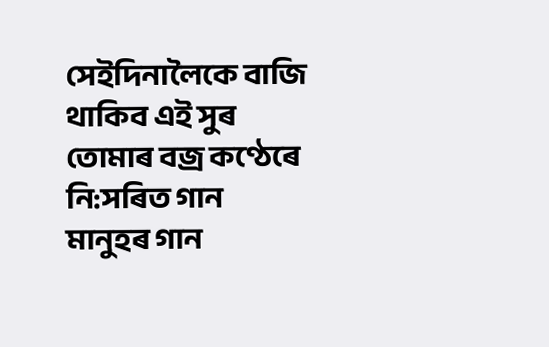সেইদিনালৈকে বাজি থাকিব এই সুৰ
তোমাৰ বজ্ৰ কণ্ঠেৰে নি:সৰিত গান
মানুহৰ গান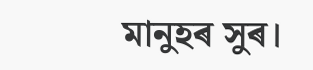মানুহৰ সুৰ।